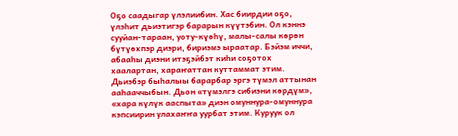Оҕо саадыгар үлэлиибин. Хас биирдии оҕо, үлэһит дьиэтигэр барарын күүтэбин. Ол кэннэ сууйан-тараан, уоту-күөһү, малы-салы көрөн бүтүөхпэр диэри, бириэмэ ыраатар. Бэйэм иччи, абааһы диэни итэҕэйбэт киһи соҕотох хаалартан, хараҥаттан куттаммат этим. Дьиэбэр быһалыы барарбар эргэ түмэл аттынан ааһааччыбын. Дьон «түмэлгэ сибиэни көрдүм», «хара күлүк ааспыта» диэн омуннура-омуннура кэпсиирин улахаҥҥа уурбат этим. Куруук ол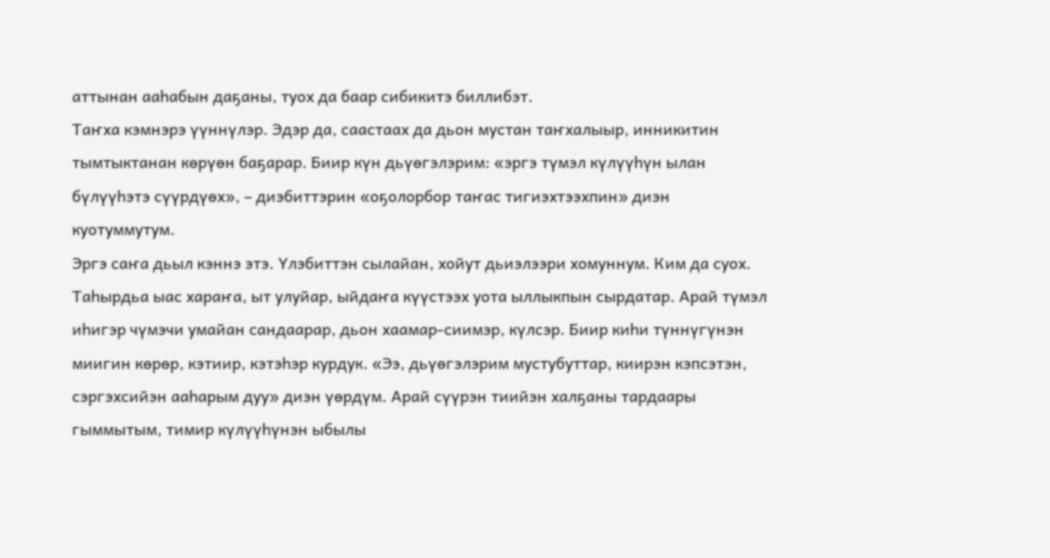аттынан ааһабын даҕаны, туох да баар сибикитэ биллибэт.
Таҥха кэмнэрэ үүннүлэр. Эдэр да, саастаах да дьон мустан таҥхалыыр, инникитин тымтыктанан көрүөн баҕарар. Биир күн дьүөгэлэрим: «эргэ түмэл күлүүһүн ылан бүлүүһэтэ сүүрдүөх», – диэбиттэрин «оҕолорбор таҥас тигиэхтээхпин» диэн куотуммутум.
Эргэ саҥа дьыл кэннэ этэ. Үлэбиттэн сылайан, хойут дьиэлээри хомуннум. Ким да суох. Таһырдьа ыас хараҥа, ыт улуйар, ыйдаҥа күүстээх уота ыллыкпын сырдатар. Арай түмэл иһигэр чүмэчи умайан сандаарар, дьон хаамар-сиимэр, күлсэр. Биир киһи түннүгүнэн миигин көрөр, кэтиир, кэтэһэр курдук. «Ээ, дьүөгэлэрим мустубуттар, киирэн кэпсэтэн, сэргэхсийэн ааһарым дуу» диэн үөрдүм. Арай сүүрэн тиийэн халҕаны тардаары гыммытым, тимир күлүүһүнэн ыбылы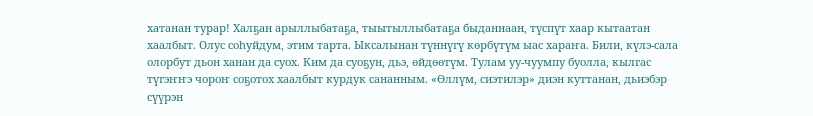хатанан турар! Халҕан арыллыбатаҕа, тыытыллыбатаҕа быданнаан, түспүт хаар кытаатан хаалбыт. Олус соһуйдум, этим тарта. Ыксалынан түннүгү көрбүтүм ыас хараҥа. Били, күлэ-сала олорбут дьон ханан да суох. Ким да суоҕун, дьэ, өйдөөтүм. Тулам уу-чуумпу буолла, кылгас түгэҥҥэ чороҥ соҕотох хаалбыт курдук сананным. «Өллүм, сиэтилэр» диэн куттанан, дьиэбэр сүүрэн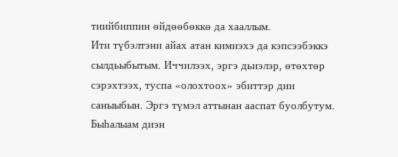тиийбиппин өйдөөбөккө да хааллым.
Ити түбэлтэни айах атан кимиэхэ да кэпсээбэккэ сылдьыбытым. Иччилээх, эргэ дьиэлэр, өтөхтөр сэрэхтээх, туспа «олохтоох» эбиттэр дии саныыбын. Эргэ түмэл аттынан ааспат буолбутум. Быһалыам диэн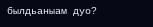былдьаныам дуо?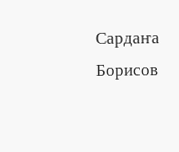Сардаҥа Борисов